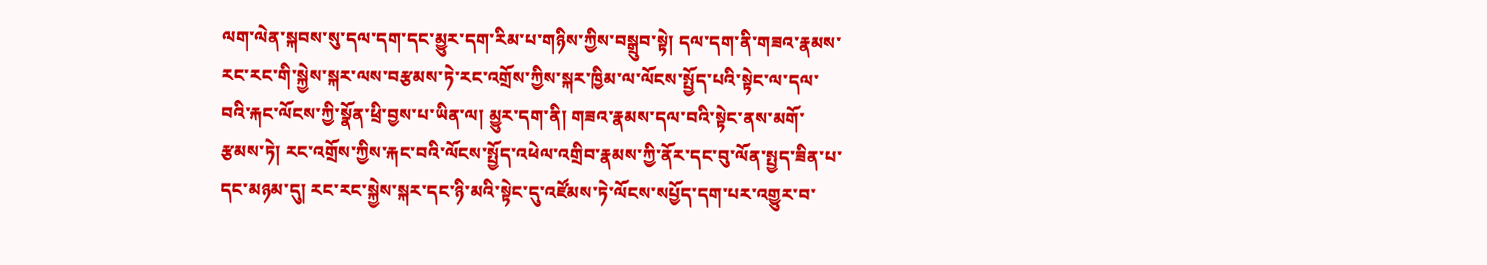ལག་ལེན་སྐབས་སུ་དལ་དག་དང་མྱུར་དག་རིམ་པ་གཉིས་ཀྱིས་བསྒྲུབ་སྟེ། དལ་དག་ནི་གཟའ་རྣམས་རང་རང་གི་སྐྱེས་སྐར་ལས་བརྩམས་ཏེ་རང་འགྲོས་ཀྱིས་སྐར་ཁྱིམ་ལ་ལོངས་སྤྱོད་པའི་སྟེང་ལ་དལ་བའི་རྐང་ལོངས་ཀྱི་སྣོན་ཕྲི་བྱས་པ་ཡིན་ལ། མྱུར་དག་ནི། གཟའ་རྣམས་དལ་བའི་སྟེང་ནས་མགོ་རྩམས་ཏེ། རང་འགྲོས་ཀྱིས་རྐང་བའི་ལོངས་སྤྱོད་འཕེལ་འགྲིབ་རྣམས་ཀྱི་ནོར་དང་བུ་ལོན་སྤྱད་ཟིན་པ་དང་མཉམ་དུ། རང་རང་སྐྱེས་སྐར་དང་ཉི་མའི་སྟེང་དུ་འཛོམས་ཏེ་ལོངས་སཔྱོད་དག་པར་འགྱུར་བ་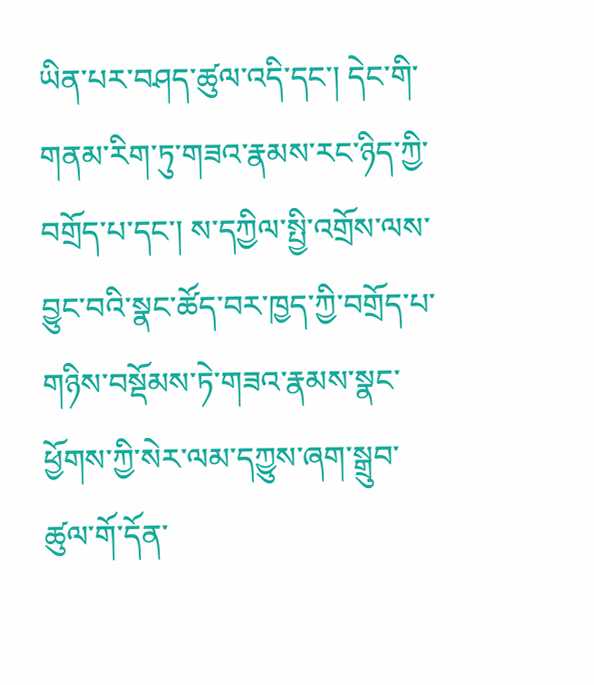ཡིན་པར་བཤད་ཚུལ་འདི་དང་། དེང་གི་གནམ་རིག་ཏུ་གཟའ་རྣམས་རང་ཉིད་ཀྱི་བགྲོད་པ་དང་། ས་དཀྱིལ་སྤྱི་འགྲོས་ལས་བྱུང་བའི་སྣང་ཚོད་བར་ཁྱད་ཀྱི་བགྲོད་པ་གཉིས་བསྡོམས་ཏེ་གཟའ་རྣམས་སྣང་ཕྱོགས་ཀྱི་སེར་ལམ་དཀྱུས་ཞག་སྒྲུབ་ཚུལ་གོ་དོན་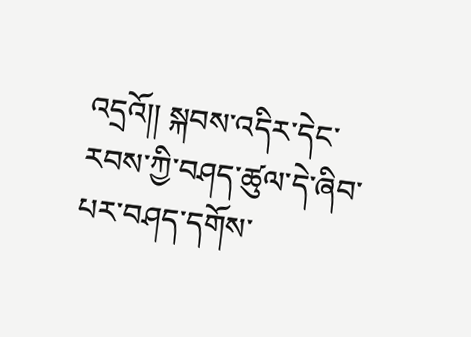འདྲའོ།། སྐབས་འདིར་དེང་རབས་ཀྱི་བཤད་ཚུལ་དེ་ཞིབ་པར་བཤད་དགོས་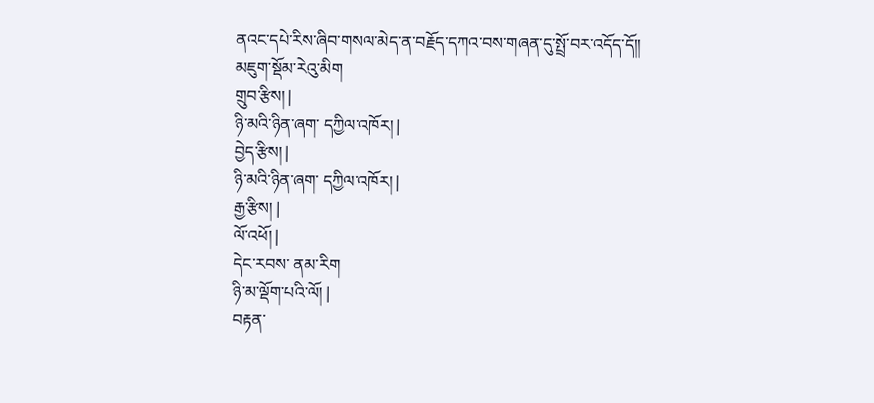ནའང་དཔེ་རིས་ཞིབ་གསལ་མེད་ན་བརྗོད་དཀའ་བས་གཞན་དུ་སྤྲོ་བར་འདོད་དོ།།
མཇུག་སྡོམ་རེའུ་མིག
གྲུབ་རྩིས། |
ཉི་མའི་ཉིན་ཞག་ དཀྱིལ་འཁོར། |
བྱེད་རྩིས། |
ཉི་མའི་ཉིན་ཞག་ དཀྱིལ་འཁོར། |
རྒྱ་རྩིས། |
ལོ་འཕོ། |
དེང་རབས་ ནམ་རིག
ཉི་མ་ལྡོག་པའི་ལོ། |
བརྟན་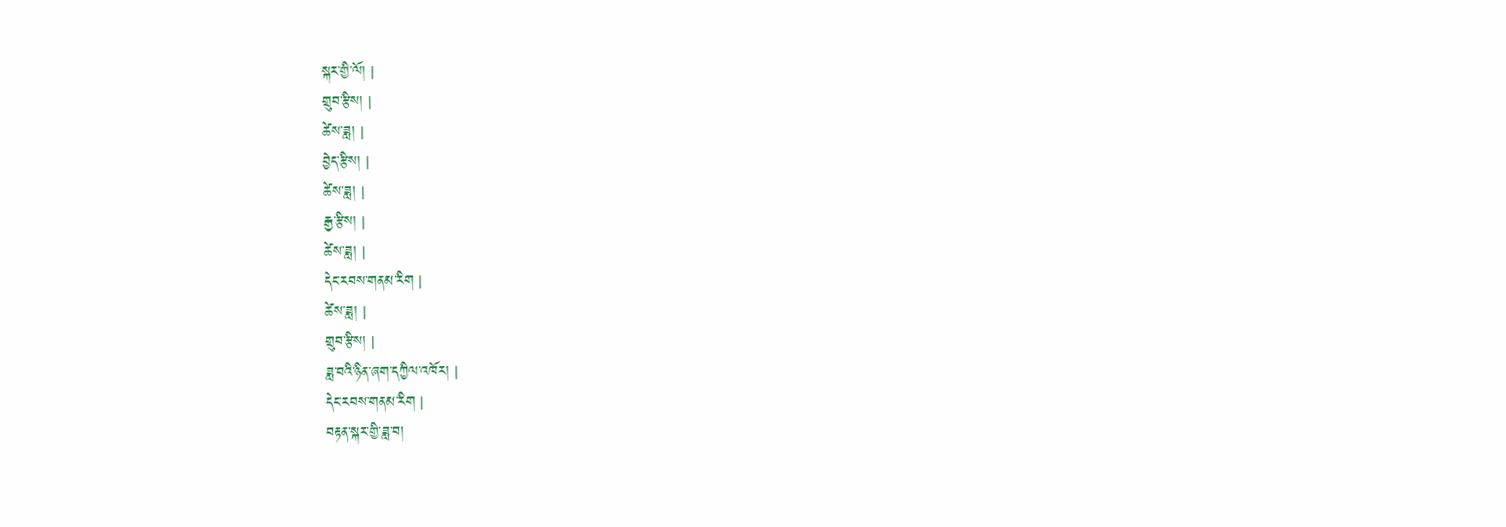སྐར་གྱི་ལོ། |
གྲུབ་རྩིས། |
ཚེས་ཟླ། |
བྱེད་རྩིས། |
ཚེས་ཟླ། |
རྒྱ་རྩིས། |
ཚེས་ཟླ། |
དེང་རབས་གནམ་རིག |
ཚེས་ཟླ། |
གྲུབ་རྩིས། |
ཟླ་བའི་ཉིན་ཞག་དཀྱིལ་འཁོར། |
དེང་རབས་གནམ་རིག |
བརྟན་སྐར་གྱི་ཟླ་བ།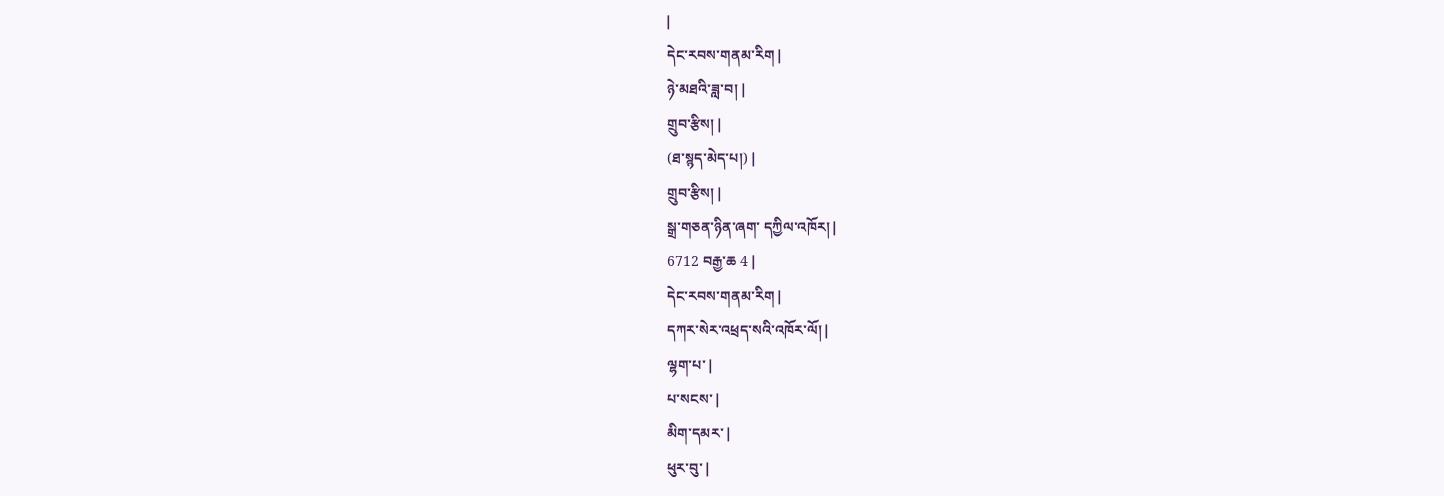|
དེང་རབས་གནམ་རིག |
ཉེ་མཐའི་ཟླ་བ། |
གྲུབ་རྩིས། |
(ཐ་སྙད་མེད་པ།) |
གྲུབ་རྩིས། |
སྒྲ་གཅན་ཉིན་ཞག་ དཀྱིལ་འཁོར། |
6712 བརྒྱ་ཆ 4 |
དེང་རབས་གནམ་རིག |
དཀར་སེར་འཕྲད་སའི་འཁོར་ལོ། |
ལྷག་པ་ |
པ་སངས་ |
མིག་དམར་ |
ཕུར་བུ་ |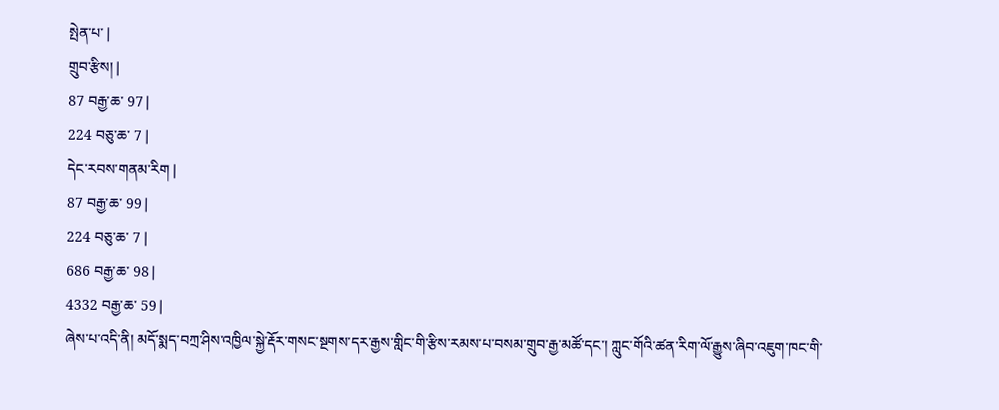སྤེན་པ་ |
གྲུབ་རྩིས། |
87 བརྒྱ་ཆ་ 97 |
224 བཅུ་ཆ་ 7 |
དེང་རབས་གནམ་རིག |
87 བརྒྱ་ཆ་ 99 |
224 བཅུ་ཆ་ 7 |
686 བརྒྱ་ཆ་ 98 |
4332 བརྒྱ་ཆ་ 59 |
ཞེས་པ་འདི་ནི། མདོ་སྨད་བཀྲ་ཤིས་འཁྱིལ་སྐྱེ་རྡོར་གསང་སྔགས་དར་རྒྱས་གླིང་གི་རྩིས་རམས་པ་བསམ་གྲུབ་རྒྱ་མཚོ་དང་། ཀླུང་གོའི་ཚན་རིག་ལོ་རྒྱུས་ཞིབ་འཇུག་ཁང་གི་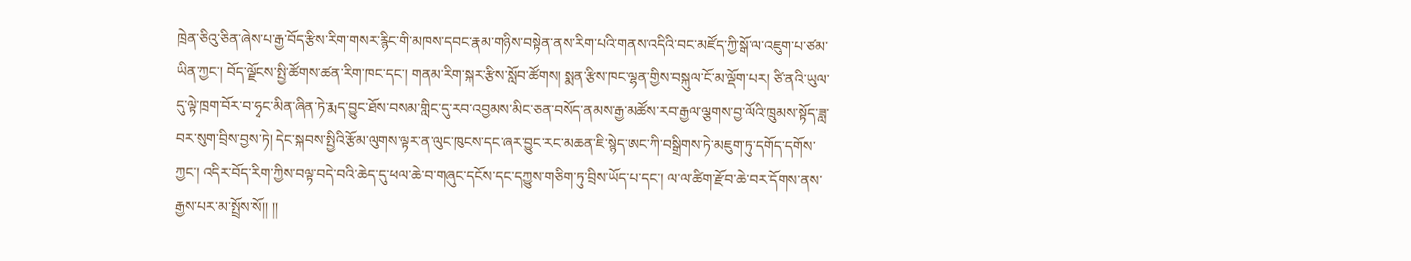ཁྲེན་ཅིའུ་ཅིན་ཞེས་པ་རྒྱ་བོད་རྩིས་རིག་གསར་རྙིང་གི་མཁས་དབང་རྣམ་གཉིས་བསྟེན་ནས་རིག་པའི་གནས་འདིའི་བང་མཛོད་ཀྱི་སྒོ་ལ་འཇུག་པ་ཙམ་ཡིན་ཀྱང་། བོད་ལྗོངས་སྤྱི་ཚོགས་ཚན་རིག་ཁང་དང་། གནམ་རིག་སྐར་རྩིས་སློབ་ཚོགས། སྨན་རྩིས་ཁང་ལྷན་གྱིས་བསྐུལ་ངོ་མ་ལྡོག་པར། ཙི་ནའི་ཡུལ་དུ་ལྟེ་ཁྲག་བོར་བ་ཧྭང་མིན་ཞིན་ཏེ་རྨད་བྱུང་ཐོས་བསམ་གླིང་དུ་རབ་འབྱམས་མིང་ཅན་བསོད་ནམས་རྒྱ་མཚོས་རབ་རྒྱལ་ལྕགས་བྱ་ལོའི་ཁྲུམས་སྟོད་ཟླ་བར་སུག་བྲིས་བྱས་ཏེ། དེང་སྐབས་སྤྱིའི་རྩོམ་ལུགས་ལྟར་ན་ལུང་ཁུངས་དང་ཞར་བྱུང་རང་མཆན་ཇི་སྙེད་ཨང་ཀི་བསྒྲིགས་ཏེ་མཇུག་ཏུ་དགོད་དགོས་ཀྱང་། འདིར་བོད་རིག་ཀྱིས་བལྟ་བདེ་བའི་ཆེད་དུ་ཕལ་ཆེ་བ་གཞུང་དངོས་དང་དཀྱུས་གཅིག་ཏུ་བྲིས་ཡོད་པ་དང་། ལ་ལ་ཚིག་རྫོབ་ཆེ་བར་དོགས་ནས་རྒྱས་པར་མ་སྤྲོས་སོ།། །།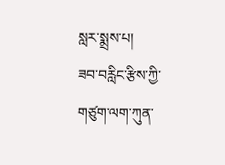སླར་སྨྲས་པ།
ཟབ་བརླིང་རྩིས་ཀྱི་གཙུག་ལག་ཀུན་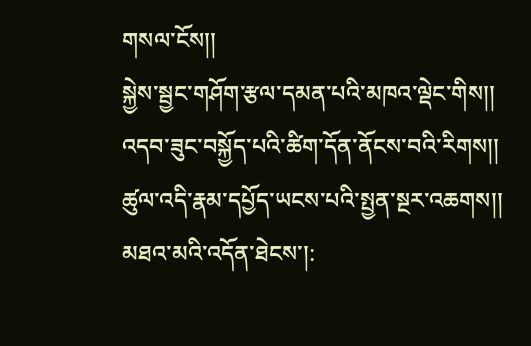གསལ་ངོས།།
སྐྱེས་སྦྱང་གཤོག་རྩལ་དམན་པའི་མཁའ་ལྡེང་གིས།།
འདབ་ཟུང་བསྐྱོད་པའི་ཚིག་དོན་ནོངས་བའི་རིགས།།
ཚུལ་འདི་རྣམ་དཔྱོད་ཡངས་པའི་སྤྱན་སྔར་འཆགས།།
མཐའ་མའི་འདོན་ཐེངས་།: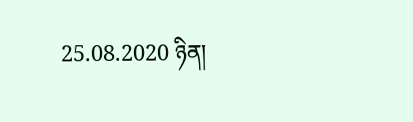25.08.2020 ཉིན།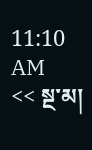11:10 AM
<< སྔ་མ།